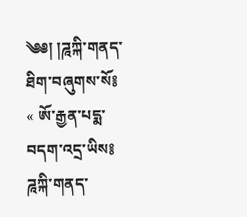༄༅། །ཌཱཀྐི་གནད་ཐིག་བཞུགས་སོ༔
« ཨོ་རྒྱན་པདྨ་བདག་འདྲ་ཡིས༔ ཌཱཀྐི་གནད་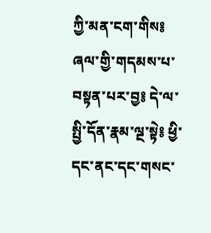ཀྱི་མན་ངག་གིས༔ ཞལ་གྱི་གདམས་པ་བསྟན་པར་བྱ༔ དེ་ལ་སྤྱི་དོན་རྣམ་ལྔ་སྟེ༔ ཕྱི་དང་ནང་དང་གསང་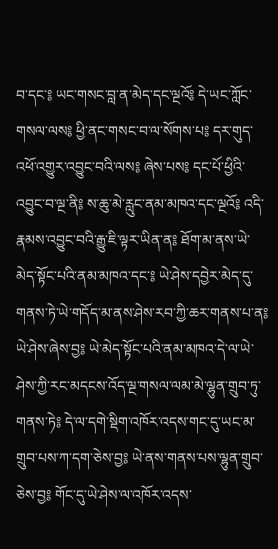བ་དང་༔ ཡང་གསང་བླ་ན་མེད་དང་ལྔའོ༔ དེ་ཡང་ཀློང་གསལ་ལས༔ ཕྱི་ནང་གསང་བ་ལ་སོགས་པ༔ དར་གུད་འཕོ་འགྱུར་འབྱུང་བའི་ལས༔ ཞེས་པས༔ དང་པོ་ཕྱིའི་འབྱུང་བ་ལྔ་ནི༔ ས་ཆུ་མེ་རླུང་ནམ་མཁའ་དང་ལྔའོ༔ འདི་རྣམས་འབྱུང་བའི་རྒྱུ་ཇི་ལྟར་ཡིན་ན༔ ཐོག་མ་ནས་ཡེ་མེད་སྟོང་པའི་ནམ་མཁའ་དང་༔ ཡེ་ཤེས་དབྱེར་མེད་དུ་གནས་ཏེ་ཡེ་གདོད་མ་ནས་ཤེས་རབ་ཀྱི་ཆར་གནས་པ་ན༔ ཡེ་ཤེས་ཞེས་བྱ༔ ཡེ་མེད་སྟོང་པའི་ནམ་མཁའ་དེ་ལ་ཡེ་ཤེས་ཀྱི་རང་མདངས་འོད་ལྔ་གསལ་ལམ་མེ་ལྷུན་གྲུབ་ཏུ་གནས་ཏེ༔ དེ་ལ་དགེ་སྡིག་འཁོར་འདས་གང་དུ་ཡང་མ་གྲུབ་པས་ཀ་དག་ཅེས་བྱ༔ ཡེ་ནས་གནས་པས་ལྷུན་གྲུབ་ཅེས་བྱ༔ གོང་དུ་ཡེ་ཤེས་ལ་འཁོར་འདས་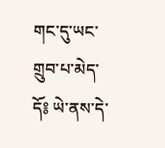གང་དུ་ཡང་གྲུབ་པ་མེད་དོ༔ ཡེ་ནས་དེ་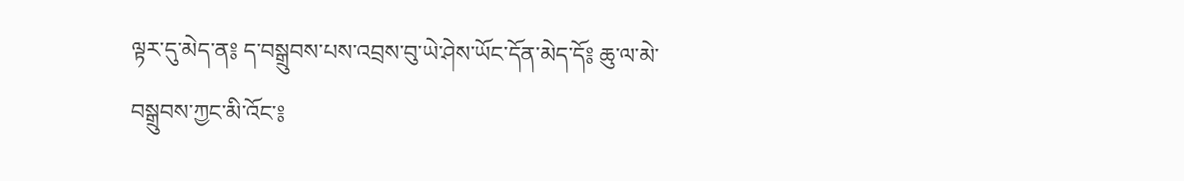ལྟར་དུ་མེད་ན༔ ད་བསྒྲུབས་པས་འབྲས་བུ་ཡེ་ཤེས་ཡོང་དོན་མེད་དོ༔ ཆུ་ལ་མེ་བསྒྲུབས་ཀྱང་མི་འོང་༔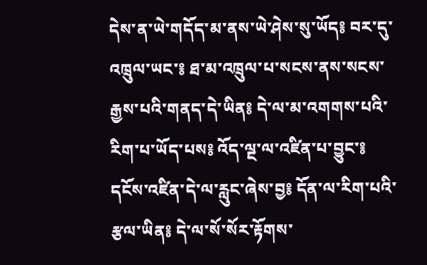དེས་ན་ཡེ་གདོད་མ་ནས་ཡེ་ཤེས་སུ་ཡོད༔ བར་དུ་འཁྲུལ་ཡང་༔ ཐ་མ་འཁྲུལ་པ་སངས་ནས་སངས་རྒྱས་པའི་གནད་དེ་ཡིན༔ དེ་ལ་མ་འགགས་པའི་རིག་པ་ཡོད་པས༔ འོད་ལྔ་ལ་འཛིན་པ་བྱུང་༔ དངོས་འཛིན་དེ་ལ་རླུང་ཞེས་བྱ༔ དོན་ལ་རིག་པའི་རྩལ་ཡིན༔ དེ་ལ་སོ་སོར་རྟོགས་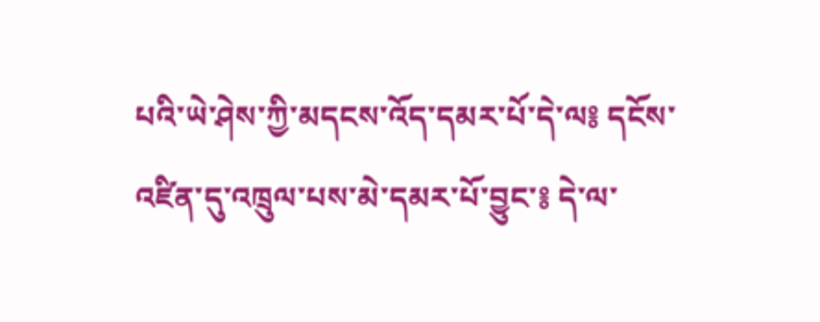པའི་ཡེ་ཤེས་ཀྱི་མདངས་འོད་དམར་པོ་དེ་ལ༔ དངོས་འཛིན་དུ་འཁྲུལ་པས་མེ་དམར་པོ་བྱུང་༔ དེ་ལ་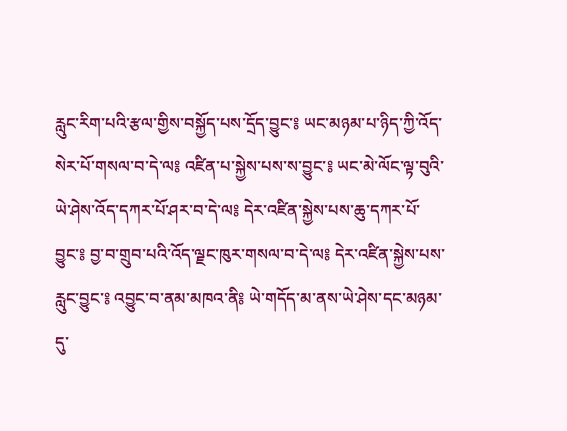རླུང་རིག་པའི་རྩལ་གྱིས་བསྐྱོད་པས་དྲོད་བྱུང་༔ ཡང་མཉམ་པ་ཉིད་ཀྱི་འོད་སེར་པོ་གསལ་བ་དེ་ལ༔ འཛིན་པ་སྐྱེས་པས་ས་བྱུང་༔ ཡང་མེ་ལོང་ལྟ་བུའི་ཡེ་ཤེས་འོད་དཀར་པོ་ཤར་བ་དེ་ལ༔ དེར་འཛིན་སྐྱེས་པས་ཆུ་དཀར་པོ་བྱུང་༔ བྱ་བ་གྲུབ་པའི་འོད་ལྗང་ཁུར་གསལ་བ་དེ་ལ༔ དེར་འཛིན་སྐྱེས་པས་རླུང་བྱུང་༔ འབྱུང་བ་ནམ་མཁའ་ནི༔ ཡེ་གདོད་མ་ནས་ཡེ་ཤེས་དང་མཉམ་དུ་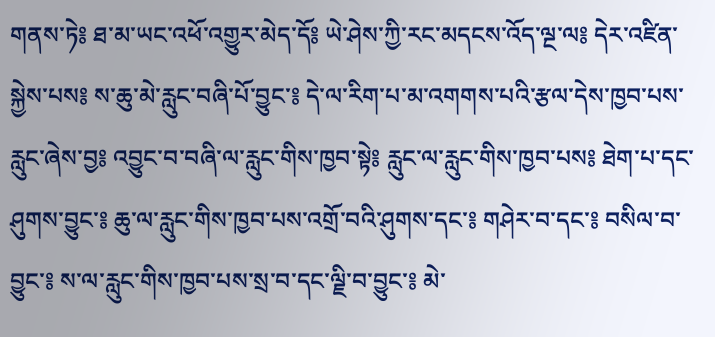གནས་ཏེ༔ ཐ་མ་ཡང་འཕོ་འགྱུར་མེད་དོ༔ ཡེ་ཤེས་ཀྱི་རང་མདངས་འོད་ལྔ་ལ༔ དེར་འཛིན་སྐྱེས་པས༔ ས་ཆུ་མེ་རླུང་བཞི་པོ་བྱུང་༔ དེ་ལ་རིག་པ་མ་འགགས་པའི་རྩལ་དེས་ཁྱབ་པས་རླུང་ཞེས་བྱ༔ འབྱུང་བ་བཞི་ལ་རླུང་གིས་ཁྱབ་སྟེ༔ རླུང་ལ་རླུང་གིས་ཁྱབ་པས༔ ཐེག་པ་དང་ཤུགས་བྱུང་༔ ཆུ་ལ་རླུང་གིས་ཁྱབ་པས་འགྲོ་བའི་ཤུགས་དང་༔ གཤེར་བ་དང་༔ བསིལ་བ་ བྱུང་༔ ས་ལ་རླུང་གིས་ཁྱབ་པས་སྲ་བ་དང་ལྗི་བ་བྱུང་༔ མེ་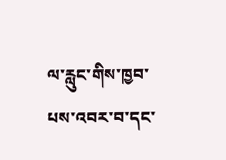ལ་རླུང་གིས་ཁྱབ་པས་འབར་བ་དང་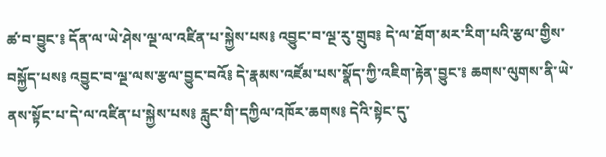ཚ་བ་བྱུང་༔ དོན་ལ་ཡེ་ཤེས་ལྔ་ལ་འཛིན་པ་སྐྱེས་པས༔ འབྱུང་བ་ལྔ་རུ་གྲུབ༔ དེ་ལ་ཐོག་མར་རིག་པའི་རྩལ་གྱིས་བསྐྱོད་པས༔ འབྱུང་བ་ལྔ་ལས་རྩལ་བྱུང་བའོ༔ དེ་རྣམས་འཛོམ་པས་སྣོད་ཀྱི་འཇིག་རྟེན་བྱུང་༔ ཆགས་ལུགས་ནི་ཡེ་ནས་སྟོང་པ་དེ་ལ་འཛིན་པ་སྐྱེས་པས༔ རླུང་གི་དཀྱིལ་འཁོར་ཆགས༔ དེའི་སྟེང་དུ་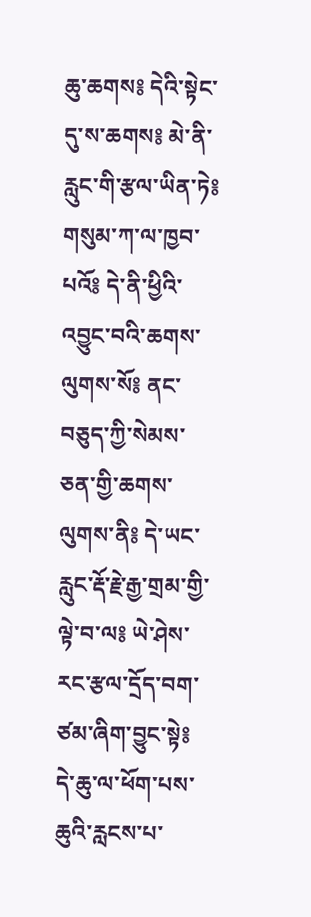ཆུ་ཆགས༔ དེའི་སྟེང་དུ་ས་ཆགས༔ མེ་ནི་རླུང་གི་རྩལ་ཡིན་ཏེ༔ གསུམ་ཀ་ལ་ཁྱབ་པའོ༔ དེ་ནི་ཕྱིའི་འབྱུང་བའི་ཆགས་ལུགས་སོ༔ ནང་བཅུད་ཀྱི་སེམས་ཅན་གྱི་ཆགས་ལུགས་ནི༔ དེ་ཡང་རླུང་རྡོ་རྗེ་རྒྱ་གྲམ་གྱི་ལྟེ་བ་ལ༔ ཡེ་ཤེས་རང་རྩལ་དྲོད་བག་ཙམ་ཞིག་བྱུང་སྟེ༔ དེ་ཆུ་ལ་ཕོག་པས་ཆུའི་རླངས་པ་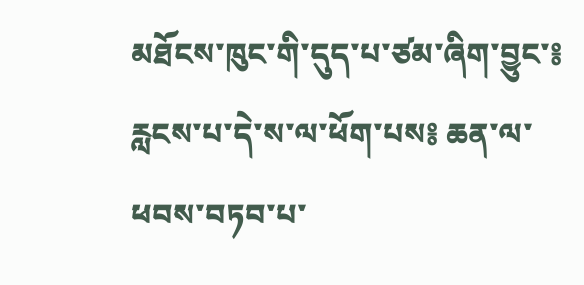མཐོངས་ཁུང་གི་དུད་པ་ཙམ་ཞིག་བྱུང་༔ རླངས་པ་དེ་ས་ལ་ཕོག་པས༔ ཆན་ལ་ཕབས་བཏབ་པ་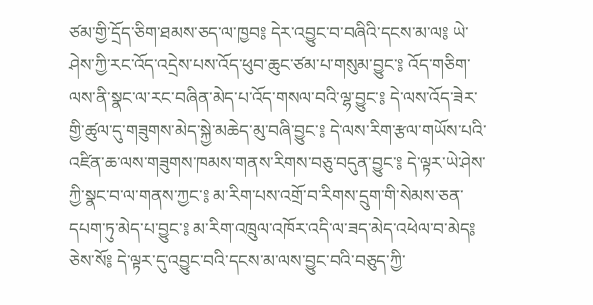ཙམ་གྱི་དྲོད་ཅིག་ཐམས་ཅད་ལ་ཁྱབ༔ དེར་འབྱུང་བ་བཞིའི་དངས་མ་ལ༔ ཡེ་ཤེས་ཀྱི་རང་འོད་འདྲེས་པས་འོད་ཕུབ་ཆུང་ཙམ་པ་གསུམ་བྱུང་༔ འོད་གཅིག་ལས་ནི་སྣང་ལ་རང་བཞིན་མེད་པ་འོད་གསལ་བའི་ལྷ་བྱུང་༔ དེ་ལས་འོད་ཟེར་གྱི་ཚུལ་དུ་གཟུགས་མེད་སྐྱེ་མཆེད་མུ་བཞི་བྱུང་༔ དེ་ལས་རིག་རྩལ་གཡོས་པའི་འཛིན་ཆ་ལས་གཟུགས་ཁམས་གནས་རིགས་བཅུ་བདུན་བྱུང་༔ དེ་ལྟར་ཡེ་ཤེས་ཀྱི་སྣང་བ་ལ་གནས་ཀྱང་༔ མ་རིག་པས་འགྲོ་བ་རིགས་དྲུག་གི་སེམས་ཅན་དཔག་ཏུ་མེད་པ་བྱུང་༔ མ་རིག་འཁྲུལ་འཁོར་འདི་ལ་ཟད་མེད་འཕེལ་བ་མེད༔ ཅེས་སོ༔ དེ་ལྟར་དུ་འབྱུང་བའི་དངས་མ་ལས་བྱུང་བའི་བཅུད་ཀྱི་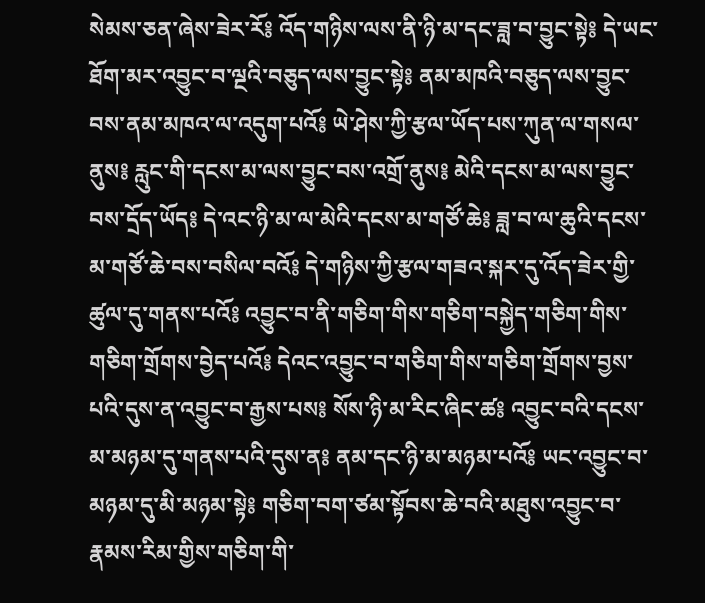སེམས་ཅན་ཞེས་ཟེར་རོ༔ འོད་གཉིས་ལས་ནི་ཉི་མ་དང་ཟླ་བ་བྱུང་སྟེ༔ དེ་ཡང་ཐོག་མར་འབྱུང་བ་ལྔའི་བཅུད་ལས་བྱུང་སྟེ༔ ནམ་མཁའི་བཅུད་ལས་བྱུང་བས་ནམ་མཁའ་ལ་འདུག་པའོ༔ ཡེ་ཤེས་ཀྱི་རྩལ་ཡོད་པས་ཀུན་ལ་གསལ་ནུས༔ རླུང་གི་དངས་མ་ལས་བྱུང་བས་འགྲོ་ནུས༔ མེའི་དངས་མ་ལས་བྱུང་བས་དྲོད་ཡོད༔ དེ་འང་ཉི་མ་ལ་མེའི་དངས་མ་གཙོ་ཆེ༔ ཟླ་བ་ལ་ཆུའི་དངས་མ་གཙོ་ཆེ་བས་བསིལ་བའོ༔ དེ་གཉིས་ཀྱི་རྩལ་གཟའ་སྐར་དུ་འོད་ཟེར་གྱི་ཚུལ་དུ་གནས་པའོ༔ འབྱུང་བ་ནི་གཅིག་གིས་གཅིག་བསྐྱེད་གཅིག་གིས་གཅིག་གྲོགས་བྱེད་པའོ༔ དེའང་འབྱུང་བ་གཅིག་གིས་གཅིག་གྲོགས་བྱས་པའི་དུས་ན་འབྱུང་བ་རྒྱས་པས༔ སོས་ཉི་མ་རིང་ཞིང་ཚ༔ འབྱུང་བའི་དངས་མ་མཉམ་དུ་གནས་པའི་དུས་ན༔ ནམ་དང་ཉི་མ་མཉམ་པའོ༔ ཡང་འབྱུང་བ་མཉམ་དུ་མི་མཉམ་སྟེ༔ གཅིག་བག་ཙམ་སྟོབས་ཆེ་བའི་མཐུས་འབྱུང་བ་རྣམས་རིམ་གྱིས་གཅིག་གི་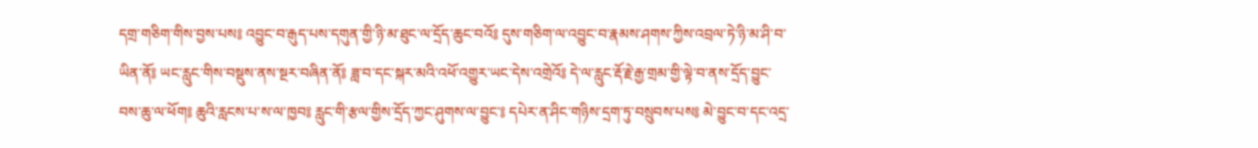དགྲ་གཅིག་གིས་བྱས་པས༔ འབྱུང་བ་རྒུད་པས་དགུན་གྱི་ཉི་མ་ཐུང་ལ་དྲོད་ཆུང་བའོ༔ དུས་གཅིག་ལ་འབྱུང་བ་རྣམས་ཤགས་ཀྱིས་འབྲལ་ཏེ་ཉི་མ་ཤི་བ་ཡིན་ནོ༔ ཡང་རླུང་གིས་བསྡུས་ནས་སྔར་བཞིན་ནོ༔ ཟླ་བ་དང་སྐར་མའི་འཕོ་འགྱུར་ཡང་དེས་འགྲེའོ༔ དེ་ལ་རླུང་རྡོ་རྗེ་རྒྱ་གྲམ་གྱི་ལྟེ་བ་ནས་དྲོད་བྱུང་བས་ཆུ་ལ་ཕོག༔ ཆུའི་རླངས་པ་ས་ལ་ཁྱབ༔ རླུང་གི་རྩལ་གྱིས་དྲོད་ཀྱང་ཤུགས་ལ་བྱུང་༔ དཔེར་ན་ཤིང་གཉིས་དྲག་ཏུ་བསྲུབས་པས༔ མེ་བྱུང་བ་དང་འདྲ་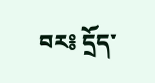བར༔ དྲོད་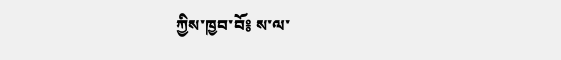ཀྱིས་ཁྱབ་བོ༔ ས་ལ་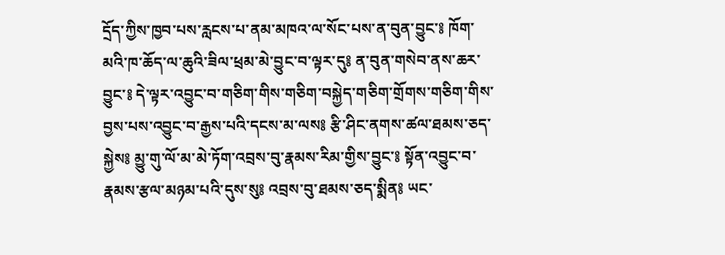དྲོད་ཀྱིས་ཁྱབ་པས་རླངས་པ་ནམ་མཁའ་ལ་སོང་པས་ན་བུན་བྱུང་༔ ཁོག་མའི་ཁ་ཆོད་ལ་ཆུའི་ཟིལ་ཕྲམ་མེ་བྱུང་བ་ལྟར་དུ༔ ན་བུན་གསེབ་ནས་ཆར་བྱུང་༔ དེ་ལྟར་འབྱུང་བ་གཅིག་གིས་གཅིག་བསྐྱེད་གཅིག་གྲོགས་གཅིག་གིས་བྱས་པས་འབྱུང་བ་རྒྱས་པའི་དངས་མ་ལས༔ རྩི་ཤིང་ནགས་ཚལ་ཐམས་ཅད་སྐྱེས༔ མྱུ་གུ་ལོ་མ་མེ་ཏོག་འབྲས་བུ་རྣམས་རིམ་གྱིས་བྱུང་༔ སྟོན་འབྱུང་བ་རྣམས་རྩལ་མཉམ་པའི་དུས་སུ༔ འབྲས་བུ་ཐམས་ཅད་སྨིན༔ ཡང་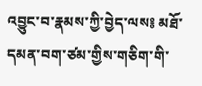འབྱུང་བ་རྣམས་ཀྱི་བྱེད་ལས༔ མཐོ་དམན་བག་ཙམ་གྱིས་གཅིག་གི་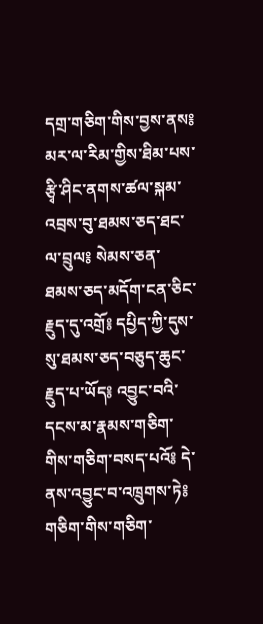དགྲ་གཅིག་གིས་བྱས་ནས༔ མར་ལ་རིམ་གྱིས་ཐིམ་པས་རྩྭི་ཤིང་ནགས་ཚལ་སྐམ་འབྲས་བུ་ཐམས་ཅད་ཐང་ལ་བྲུལ༔ སེམས་ཅན་ཐམས་ཅད་མདོག་ངན་ཅིང་རྗུད་དུ་འགྲོ༔ དཔྱིད་ཀྱི་དུས་སུ་ཐམས་ཅད་བཅུད་ཆུང་རྗུད་པ་ཡོད༔ འབྱུང་བའི་དངས་མ་རྣམས་གཅིག་གིས་གཅིག་བསད་པའོ༔ དེ་ནས་འབྱུང་བ་འཁྲུགས་ཏེ༔ གཅིག་གིས་གཅིག་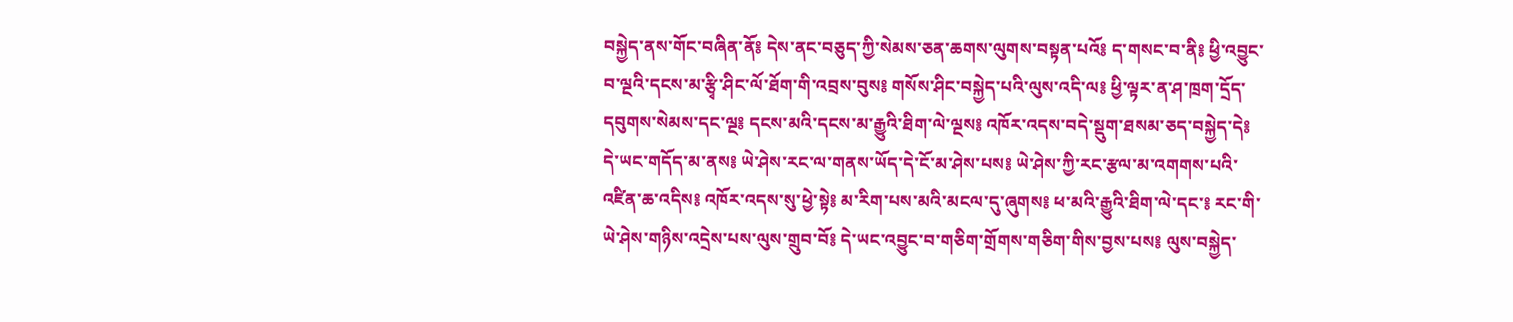བསྐྱེད་ནས་གོང་བཞིན་ནོ༔ དེས་ནང་བཅུད་ཀྱི་སེམས་ཅན་ཆགས་ལུགས་བསྟན་པའོ༔ ད་གསང་བ་ནི༔ ཕྱི་འབྱུང་བ་ལྔའི་དངས་མ་རྩྭི་ཤིང་ལོ་ཐོག་གི་འབྲས་བུས༔ གསོས་ཤིང་བསྐྱེད་པའི་ལུས་འདི་ལ༔ ཕྱི་ལྟར་ན་ཤ་ཁྲག་དྲོད་དབུགས་སེམས་དང་ལྔ༔ དངས་མའི་དངས་མ་རྒྱུའི་ཐིག་ལེ་ལྔས༔ འཁོར་འདས་བདེ་སྡུག་ཐསམ་ཅད་བསྐྱེད་དེ༔ དེ་ཡང་གདོད་མ་ནས༔ ཡེ་ཤེས་རང་ལ་གནས་ཡོད་དེ་ངོ་མ་ཤེས་པས༔ ཡེ་ཤེས་ཀྱི་རང་རྩལ་མ་འགགས་པའི་འཛིན་ཆ་འདིས༔ འཁོར་འདས་སུ་ཕྱེ་སྟེ༔ མ་རིག་པས་མའི་མངལ་དུ་ཞུགས༔ ཕ་མའི་རྒྱུའི་ཐིག་ལེ་དང་༔ རང་གི་ཡེ་ཤེས་གཉིས་འདྲེས་པས་ལུས་གྲུབ་བོ༔ དེ་ཡང་འབྱུང་བ་གཅིག་གྲོགས་གཅིག་གིས་བྱས་པས༔ ལུས་བསྐྱེད་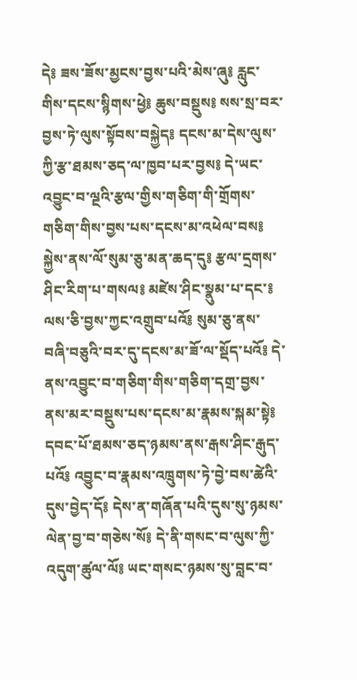དེ༔ ཟས་ཟོས་མྱངས་བྱས་པའི་མེས་ཞུ༔ རླུང་གིས་དངས་སྙིགས་ཕྱེ༔ ཆུས་བསྡུས༔ སས་སྲ་བར་བྱས་ཏེ་ལུས་སྟོབས་བསྐྱེད༔ དངས་མ་དེས་ལུས་ཀྱི་རྩ་ཐམས་ཅད་ལ་ཁྱབ་པར་བྱས༔ དེ་ཡང་འབྱུང་བ་ལྔའི་རྩལ་གྱིས་གཅིག་གི་གྲོགས་གཅིག་གིས་བྱས་པས་དངས་མ་འཕེལ་བས༔ སྐྱེས་ནས་ལོ་སུམ་ཅུ་མན་ཆད་དུ༔ རྩལ་དྲགས་ཤིང་རིག་པ་གསལ༔ མཛེས་ཤིང་སྣུམ་པ་དང་༔ ལས་ཅི་བྱས་ཀྱང་འགྲུབ་པའོ༔ སུམ་ཅུ་ནས་བཞི་བཅུའི་བར་དུ་དངས་མ་ཟོ་ལ་སྡོད་པའོ༔ དེ་ནས་འབྱུང་བ་གཅིག་གིས་གཅིག་དགྲ་བྱས་ནས་མར་བསྡུས་པས་དངས་མ་རྣམས་སྐམ་སྟེ༔ དབང་པོ་ཐམས་ཅད་ཉམས་ནས་རྒས་ཤིང་རྒུད་པའོ༔ འབྱུང་བ་རྣམས་འཁྲུགས་ཏེ་བྱེ་བས་ཚེའི་དུས་བྱེད་དོ༔ དེས་ན་གཞོན་པའི་དུས་སུ་ཉམས་ལེན་བྱ་བ་གཅེས་སོ༔ དེ་ནི་གསང་བ་ལུས་ཀྱི་འདུག་ཚུལ་ལོ༔ ཡང་གསང་ཉམས་སུ་བླང་བ་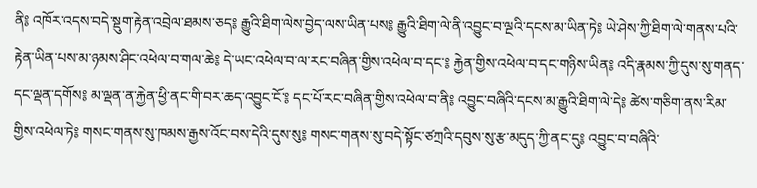ནི༔ འཁོར་འདས་བདེ་སྡུག་རྟེན་འབྲེལ་ཐམས་ཅད༔ རྒྱུའི་ཐིག་ལེས་བྱེད་ལས་ཡིན་པས༔ རྒྱུའི་ཐིག་ལེ་ནི་འབྱུང་བ་ལྔའི་དངས་མ་ཡིན་ཏེ༔ ཡེ་ཤེས་ཀྱི་ཐིག་ལེ་གནས་པའི་རྟེན་ཡིན་པས་མ་ཉམས་ཤིང་འཕེལ་བ་གལ་ཆེ༔ དེ་ཡང་འཕེལ་བ་ལ་རང་བཞིན་གྱིས་འཕེལ་བ་དང་༔ རྐྱེན་གྱིས་འཕེལ་བ་དང་གཉིས་ཡིན༔ འདི་རྣམས་ཀྱི་དུས་སུ་གནད་དང་ལྡན་དགོས༔ མ་ལྡན་ན་རྐྱེན་ཕྱི་ནང་གི་བར་ཆད་འབྱུང་ངོ་༔ དང་པོ་རང་བཞིན་གྱིས་འཕེལ་བ་ནི༔ འབྱུང་བཞིའི་དངས་མ་རྒྱུའི་ཐིག་ལེ་དེ༔ ཚེས་གཅིག་ནས་རིམ་གྱིས་འཕེལ་ཏེ༔ གསང་གནས་སུ་ཁམས་རྒྱས་འོང་བས་དེའི་དུས་སུ༔ གསང་གནས་སུ་བདེ་སྟོང་ཙཀྲའི་དབུས་སུ་རྩ་མདུད་ཀྱི་ནང་དུ༔ འབྱུང་བ་བཞིའི་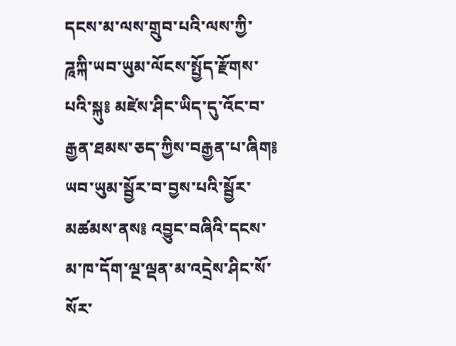དངས་མ་ལས་གྲུབ་པའི་ལས་ཀྱི་ཌཱཀྐི་ཡབ་ཡུམ་ལོངས་སྤྱོད་རྫོགས་པའི་སྐུ༔ མཛེས་ཤིང་ཡིད་དུ་འོང་བ་རྒྱན་ཐམས་ཅད་ཀྱིས་བརྒྱན་པ་ཞིག༔ ཡབ་ཡུམ་སྦྱོར་བ་བྱས་པའི་སྦྱོར་མཚམས་ནས༔ འབྱུང་བཞིའི་དངས་མ་ཁ་དོག་ལྔ་ལྡན་མ་འདྲེས་ཤིང་སོ་སོར་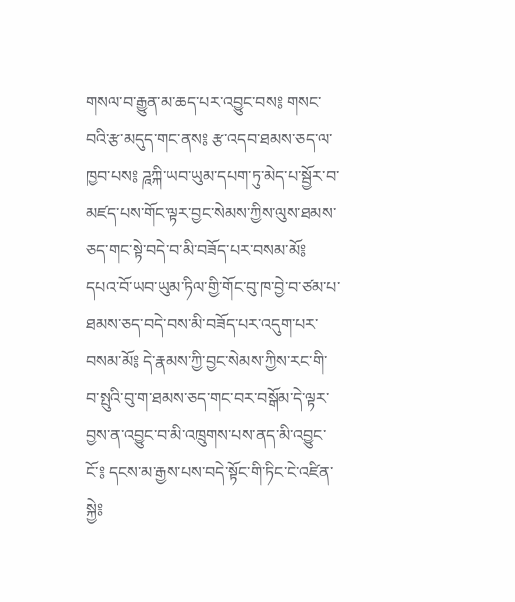གསལ་བ་རྒྱུན་མ་ཆད་པར་འབྱུང་བས༔ གསང་བའི་རྩ་མདུད་གང་ནས༔ རྩ་འདབ་ཐམས་ཅད་ལ་ཁྱབ་པས༔ ཌཱཀྐི་ཡབ་ཡུམ་དཔག་ཏུ་མེད་པ་སྦྱོར་བ་མཛད་པས་གོང་ལྟར་བྱང་སེམས་ཀྱིས་ལུས་ཐམས་ཅད་གང་སྟེ་བདེ་བ་མི་བཟོད་པར་བསམ་མོ༔ དཔའ་བོ་ཡབ་ཡུམ་ཏིལ་གྱི་གོང་བུ་ཁ་བྱེ་བ་ཙམ་པ་ཐམས་ཅད་བདེ་བས་མི་བཟོད་པར་འདུག་པར་བསམ་མོ༔ དེ་རྣམས་ཀྱི་བྱང་སེམས་ཀྱིས་རང་གི་བ་སྤུའི་བུ་ག་ཐམས་ཅད་གང་བར་བསྒོམ་དེ་ལྟར་བྱས་ན་འབྱུང་བ་མི་འཁྲུགས་པས་ནད་མི་འབྱུང་ངོ་༔ དངས་མ་རྒྱས་པས་བདེ་སྟོང་གི་ཏིང་ངེ་འཛིན་སྐྱེ༔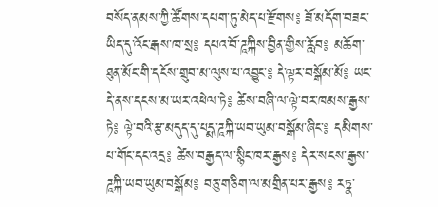བསོད་ནམས་ཀྱི་ཚོགས་དཔག་ཏུ་མེད་པ་རྫོགས༔ ཟོ་མདོག་བཟང་ཡིད་དུ་འོང་རྒས་ཁ་སྲ༔ དཔའ་བོ་ཌཱཀྐིས་བྱིན་གྱིས་རློབ༔ མཆོག་ཐུན་མོང་གི་དངོས་གྲུབ་མ་ལུས་པ་འབྱུང་༔ དེ་ལྟར་བསྒོམ་མོ༔ ཡང་དེ་ནས་དངས་མ་ཡར་འཕེལ་ཏེ༔ ཚེས་བཞི་ལ་ལྟེ་བར་ཁམས་རྒྱས་ཏེ༔ ལྟེ་བའི་རྩ་མདུད་དུ་པདྨ་ཌཱཀྐི་ཡབ་ཡུམ་བསྒོམ་ཞིང་༔ དམིགས་པ་གོང་དང་འདྲ༔ ཚེས་བརྒྱད་ལ་སྙིང་ཁར་རྒྱས༔ དེར་སངས་རྒྱས་ཌཱཀྐི་ཡབ་ཡུམ་བསྒོམ༔ བཅུ་གཅིག་ལ་མགྲིན་པར་རྒྱས༔ རཏྣ་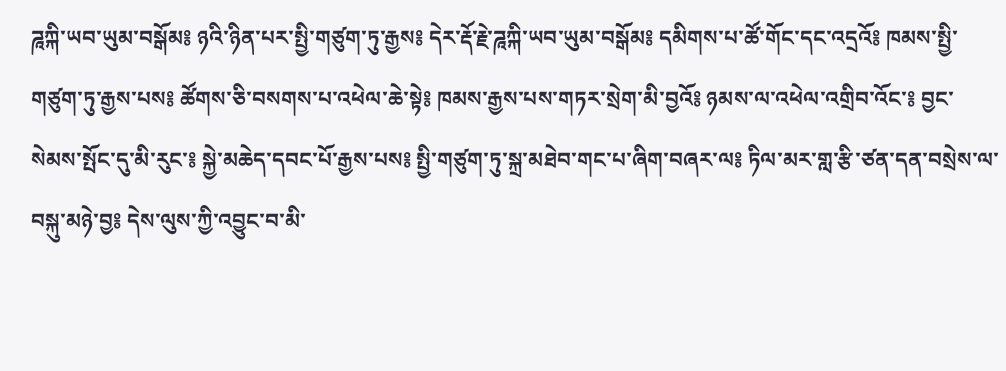ཌཱཀྐི་ཡབ་ཡུམ་བསྒོམ༔ ཉའི་ཉིན་པར་སྤྱི་གཙུག་ཏུ་རྒྱས༔ དེར་རྡོ་རྗེ་ཌཱཀྐི་ཡབ་ཡུམ་བསྒོམ༔ དམིགས་པ་ཚོ་གོང་དང་འདྲའོ༔ ཁམས་སྤྱི་གཙུག་ཏུ་རྒྱས་པས༔ ཚོགས་ཅི་བསགས་པ་འཕེལ་ཆེ་སྟེ༔ ཁམས་རྒྱས་པས་གཏར་སྲེག་མི་བྱའོ༔ ཉམས་ལ་འཕེལ་འགྲིབ་འོང་༔ བྱང་སེམས་སྤོང་དུ་མི་རུང་༔ སྐྱེ་མཆེད་དབང་པོ་རྒྱས་པས༔ སྤྱི་གཙུག་ཏུ་སྐྲ་མཐེབ་གང་པ་ཞིག་བཞར་ལ༔ ཏིལ་མར་གླ་རྩི་ཙན་དན་བསྲེས་ལ་བསྐུ་མཉེ་བྱ༔ དེས་ལུས་ཀྱི་འབྱུང་བ་མི་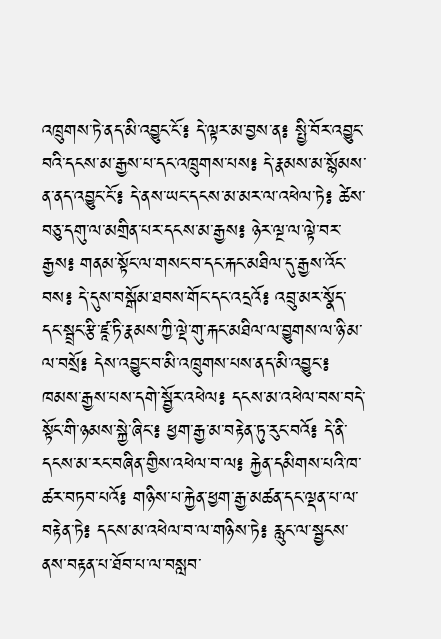འཁྲུགས་ཏེ་ནད་མི་འབྱུང་ངོ་༔ དེ་ལྟར་མ་བྱས་ན༔ སྤྱི་བོར་འབྱུང་བའི་དངས་མ་རྒྱས་པ་དང་འཁྲུགས་པས༔ དེ་རྣམས་མ་སྙོམས་ན་ནད་འབྱུང་ངོ་༔ དེ་ནས་ཡང་དངས་མ་མར་ལ་འཕེལ་ཏེ༔ ཚེས་བཅུ་དགུ་ལ་མགྲིན་པར་དངས་མ་རྒྱས༔ ཉེར་ལྔ་ལ་ལྟེ་བར་རྒྱས༔ གནམ་སྟོང་ལ་གསང་བ་དང་རྐང་མཐིལ་དུ་རྒྱས་འོང་བས༔ དེ་དུས་བསྒོམ་ཐབས་གོང་དང་འདྲའོ༔ འབྲུ་མར་སྣོད་དང་སྦྲང་རྩི་ཛཱ་ཏི་རྣམས་ཀྱི་ལྡེ་གུ་རྐང་མཐིལ་ལ་བྱུགས་ལ་ཉི་མ་ལ་བསྲོ༔ དེས་འབྱུང་བ་མི་འཁྲུགས་པས་ནད་མི་འབྱུང་༔ ཁམས་རྒྱས་པས་དགེ་སྦྱོར་འཕེལ༔ དངས་མ་འཕེལ་བས་བདེ་སྟོང་གི་ཉམས་སྐྱེ་ཞིང་༔ ཕྱག་རྒྱ་མ་བརྟེན་ཏུ་རུང་བའོ༔ དེ་ནི་དངས་མ་རང་བཞིན་གྱིས་འཕེལ་བ་ལ༔ རྐྱེན་དམིགས་པའི་ཁ་ཚར་བཏབ་པའོ༔ གཉིས་པ་རྐྱེན་ཕྱག་རྒྱ་མཚན་དང་ལྡན་པ་ལ་བརྟེན་ཏེ༔ དངས་མ་འཕེལ་བ་ལ་གཉིས་ཏེ༔ རླུང་ལ་སྦྱངས་ནས་བརྟན་པ་ཐོབ་པ་ལ་བསླབ་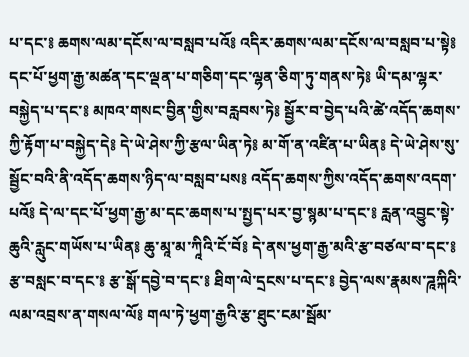པ་དང་༔ ཆགས་ལམ་དངོས་ལ་བསླབ་པའོ༔ འདིར་ཆགས་ལམ་དངོས་ལ་བསླབ་པ་སྟེ༔ དང་པོ་ཕྱག་རྒྱ་མཚན་དང་ལྡན་པ་གཅིག་དང་ལྷན་ཅིག་ཏུ་གནས་ཏེ༔ ཡི་དམ་ལྷར་བསྐྱེད་པ་དང་༔ མཁའ་གསང་བྱིན་གྱིས་བརླབས་ཏེ༔ སྦྱོར་བ་བྱེད་པའི་ཚེ་འདོད་ཆགས་ཀྱི་རྟོག་པ་བསྐྱེད་དེ༔ དེ་ཡེ་ཤེས་ཀྱི་རྩལ་ཡིན་ཏེ༔ མ་གོ་ན་འཛིན་པ་ཡིན༔ དེ་ཡེ་ཤེས་སུ་སྦྱོང་བའི་ནི་འདོད་ཆགས་ཉིད་ལ་བསླབ་པས༔ འདོད་ཆགས་ཀྱིས་འདོད་ཆགས་འདག་པའོ༔ དེ་ལ་དང་པོ་ཕྱག་རྒྱ་མ་དང་ཆགས་པ་སྤྱད་པར་བྱ་སྙམ་པ་དང་༔ རླན་འབྱུང་སྟེ་ཆུའི་རླུང་གཡོས་པ་ཡིན༔ ཆུ་མཱ་མ་ཀཱིའི་ངོ་བོ༔ དེ་ནས་ཕྱག་རྒྱ་མའི་རྩ་བཙལ་བ་དང་༔ རྩ་བསླང་བ་དང་༔ རྩ་སྒོ་དབྱེ་བ་དང་༔ ཐིག་ལེ་དྲངས་པ་དང་༔ བྱེད་ལས་རྣམས་ཌཱཀྐིའི་ལམ་འབྲས་ན་གསལ་ལོ༔ གལ་ཏེ་ཕྱག་རྒྱའི་རྩ་ཐུང་ངམ་སྦོམ་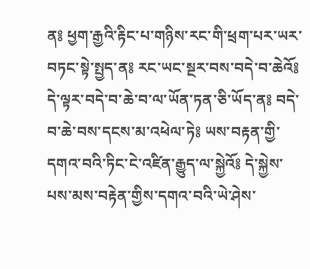ན༔ ཕྱག་རྒྱའི་རྟིང་པ་གཉིས་རང་གི་ཕྲག་པར་ཡར་བཏང་སྟེ་སྤྱད་ན༔ རང་ཡང་སྔར་བས་བདེ་བ་ཆེའོ༔ དེ་ལྟར་བདེ་བ་ཆེ་བ་ལ་ཡོན་ཏན་ཅི་ཡོད་ན༔ བདེ་བ་ཆེ་བས་དངས་མ་འཕེལ་ཏེ༔ ཡས་བརྟན་གྱི་དགའ་བའི་ཏིང་ངེ་འཛིན་རྒྱུད་ལ་སྐྱེའོ༔ དེ་སྐྱེས་པས་མས་བརྟེན་གྱིས་དགའ་བའི་ཡེ་ཤེས་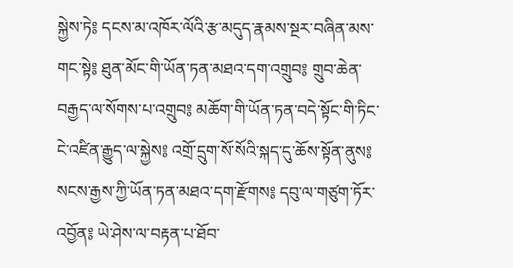སྐྱེས་ཏེ༔ དངས་མ་འཁོར་ལོའི་རྩ་མདུད་རྣམས་སྔར་བཞིན་མས་གང་སྟེ༔ ཐུན་མོང་གི་ཡོན་ཏན་མཐའ་དག་འགྲུབ༔ གྲུབ་ཆེན་བརྒྱད་ལ་སོགས་པ་འགྲུབ༔ མཆོག་གི་ཡོན་ཏན་བདེ་སྟོང་གི་ཏིང་ངེ་འཛིན་རྒྱུད་ལ་སྐྱེས༔ འགྲོ་དྲུག་སོ་སོའི་སྐད་དུ་ཆོས་སྟོན་ནུས༔ སངས་རྒྱས་ཀྱི་ཡོན་ཏན་མཐའ་དག་རྫོགས༔ དབུ་ལ་གཙུག་ཏོར་འབྱོན༔ ཡེ་ཤེས་ལ་བརྟན་པ་ཐོབ་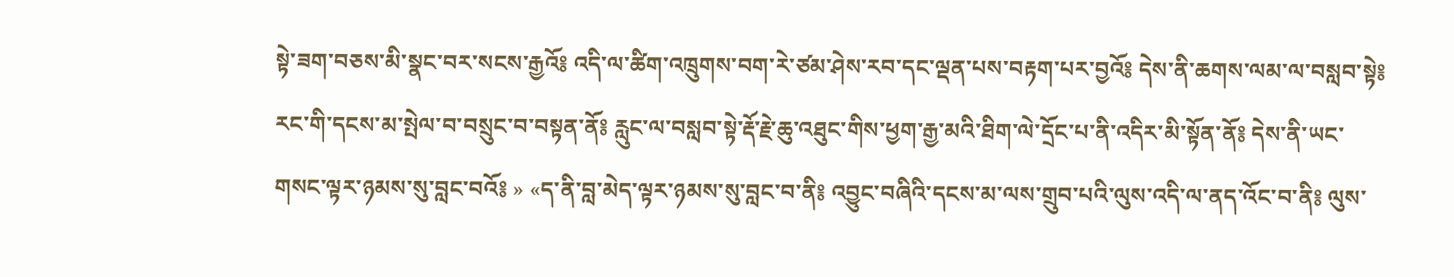སྟེ་ཟག་བཅས་མི་སྣང་བར་སངས་རྒྱའོ༔ འདི་ལ་ཚིག་འཁྲུགས་བག་རེ་ཙམ་ཤེས་རབ་དང་ལྡན་པས་བརྟག་པར་བྱའོ༔ དེས་ནི་ཆགས་ལམ་ལ་བསླབ་སྟེ༔ རང་གི་དངས་མ་སྤེལ་བ་བསྲུང་བ་བསྟན་ནོ༔ རླུང་ལ་བསླབ་སྟེ་རྡོ་རྗེ་ཆུ་འཐུང་གིས་ཕྱག་རྒྱ་མའི་ཐིག་ལེ་དྲོང་པ་ནི་འདིར་མི་སྟོན་ནོ༔ དེས་ནི་ཡང་གསང་ལྟར་ཉམས་སུ་བླང་བའོ༔ » «ད་ནི་བླ་མེད་ལྟར་ཉམས་སུ་བླང་བ་ནི༔ འབྱུང་བཞིའི་དངས་མ་ལས་གྲུབ་པའི་ལུས་འདི་ལ་ནད་འོང་བ་ནི༔ ལུས་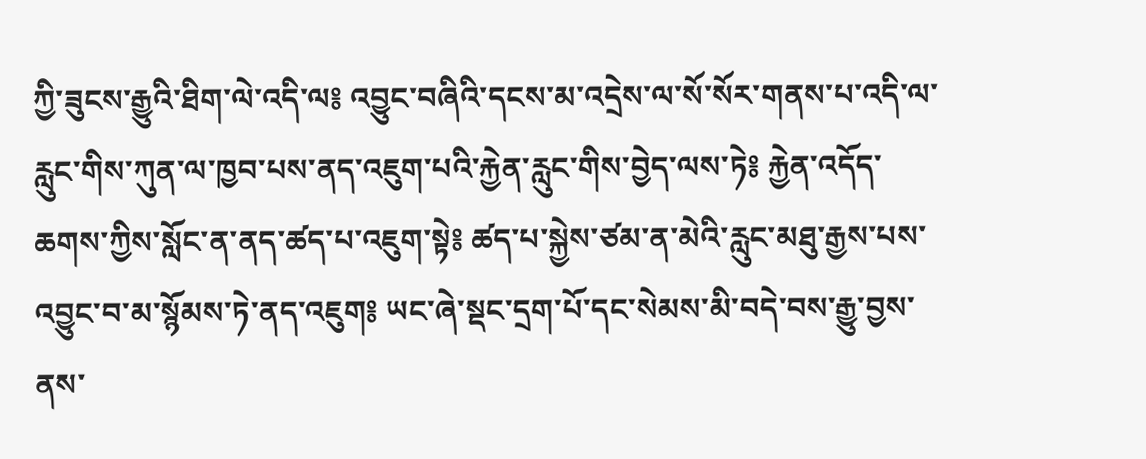ཀྱི་ཟུངས་རྒྱུའི་ཐིག་ལེ་འདི་ལ༔ འབྱུང་བཞིའི་དངས་མ་འདྲེས་ལ་སོ་སོར་གནས་པ་འདི་ལ་རླུང་གིས་ཀུན་ལ་ཁྱབ་པས་ནད་འཇུག་པའི་རྐྱེན་རླུང་གིས་བྱེད་ལས་ཏེ༔ རྐྱེན་འདོད་ཆགས་ཀྱིས་སློང་ན་ནད་ཚད་པ་འཇུག་སྟེ༔ ཚད་པ་སྐྱེས་ཙམ་ན་མེའི་རླུང་མཐུ་རྒྱས་པས་འབྱུང་བ་མ་སྙོམས་ཏེ་ནད་འཇུག༔ ཡང་ཞེ་སྡང་དྲག་པོ་དང་སེམས་མི་བདེ་བས་རྒྱུ་བྱས་ནས་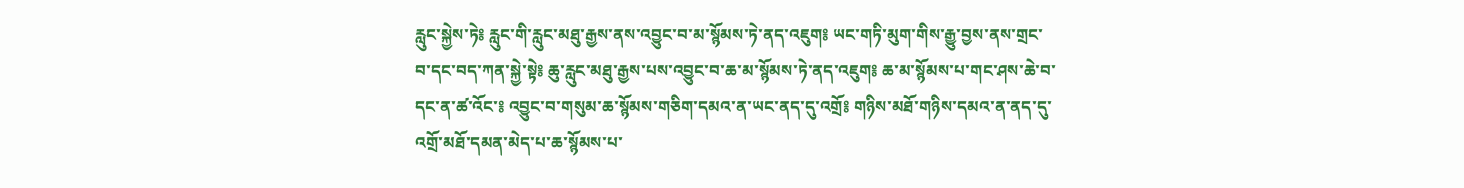རླུང་སྐྱེས་ཏེ༔ རླུང་གི་རླུང་མཐུ་རྒྱས་ནས་འབྱུང་བ་མ་སྙོམས་ཏེ་ནད་འཇུག༔ ཡང་གཏི་མུག་གིས་རྒྱུ་བྱས་ནས་གྲང་བ་དང་བད་ཀན་སྐྱེ་སྟེ༔ ཆུ་རླུང་མཐུ་རྒྱས་པས་འབྱུང་བ་ཆ་མ་སྙོམས་ཏེ་ནད་འཇུག༔ ཆ་མ་སྙོམས་པ་གང་ཤས་ཆེ་བ་དང་ན་ཚ་འོང་༔ འབྱུང་བ་གསུམ་ཆ་སྙོམས་གཅིག་དམའ་ན་ཡང་ནད་དུ་འགྲོ༔ གཉིས་མཐོ་གཉིས་དམའ་ན་ནད་དུ་འགྲོ་མཐོ་དམན་མེད་པ་ཆ་སྙོམས་པ་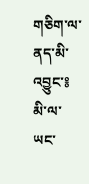གཅིག་ལ་ནད་མི་འབྱུང་༔ མི་ལ་ཡང་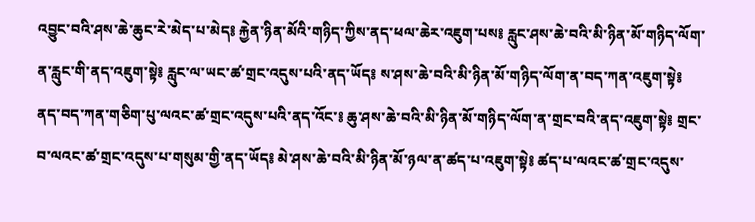འབྱུང་བའི་ཤས་ཆེ་ཆུང་རེ་མེད་པ་མེད༔ རྐྱེན་ཉིན་མོའི་གཉིད་ཀྱིས་ནད་ཕལ་ཆེར་འཇུག་པས༔ རླུང་ཤས་ཆེ་བའི་མི་ཉིན་མོ་གཉིད་ལོག་ན་རླུང་གི་ནད་འཇུག་སྟེ༔ རླུང་ལ་ཡང་ཚ་གྲང་འདུས་པའི་ནད་ཡོད༔ ས་ཤས་ཆེ་བའི་མི་ཉིན་མོ་གཉིད་ལོག་ན་བད་ཀན་འཇུག་སྟེ༔ ནད་བད་ཀན་གཅིག་པུ་ལའང་ཚ་གྲང་འདུས་པའི་ནད་འོང་༔ ཆུ་ཤས་ཆེ་བའི་མི་ཉིན་མོ་གཉིད་ལོག་ན་གྲང་བའི་ནད་འཇུག་སྟེ༔ གྲང་བ་ལའང་ཚ་གྲང་འདུས་པ་གསུམ་གྱི་ནད་ཡོད༔ མེ་ཤས་ཆེ་བའི་མི་ཉིན་མོ་ཉལ་ན་ཚད་པ་འཇུག་སྟེ༔ ཚད་པ་ལའང་ཚ་གྲང་འདུས་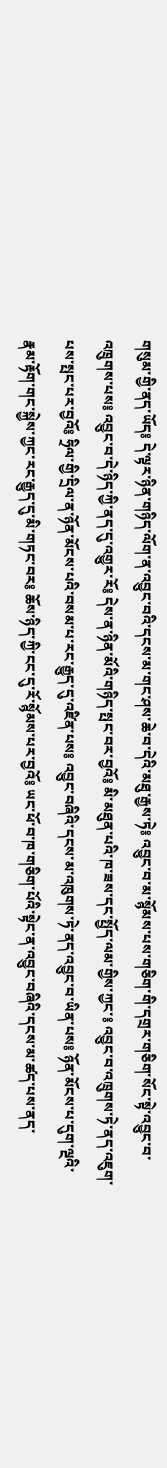གསུམ་གྱི་ནད་ཡོད༔ དེ་ལྟར་ཉིན་གཉིད་ལོག་ན་འབྱུང་བའི་དངས་མ་གང་ཤས་ཆེ་བ་དེའི་མཐུ་རྒྱས་ཏེ༔ འབྱུང་བ་མ་སྙོམས་པས་གཅིག་གི་དགྲར་གཅིག་སོང་སྟེ་འབྱུང་བ་འཁྲུགས་པས༔ འབྱུང་བ་དེ་ཉིད་ཀྱི་ནད་དུ་འགྱུར་རོ༔ དེས་ན་ཉིན་མོའི་གཉིད་སྤང་བར་བྱའོ༔ མི་མཐུན་པའི་ཁ་ཟས་དང་སྤྱོད་ལམ་གྱིས་ཀྱང་༔ འབྱུང་བ་འཁྲུགས་ཏེ་ནད་འཇུག་པས་སྤང་པར་བྱའོ༔ ཧྲིལ་གྱི་དྲིལ་ན་ཉོན་མོངས་པའི་བསམ་པ་རང་རྒྱུད་དུ་འཛིན་པས༔ འབྱུང་བཞིའི་དངས་མ་འཁུགས་ཏེ་ནད་འབྱུང་བ་ཡིན་པས༔ ཉོན་མོངས་པ་དུག་ལྔའི་རྣམ་རྟོག་གང་སྐྱེས་ཀྱང་རང་རྒྱུད་དུ་མི་གཏང་བར༔ ཆོས་ཉིད་ཀྱི་ངང་དུ་རོ་སྙོམས་པར་བྱའོ༔ ཡང་ཕོ་བ་ཁ་གཅིག་པོའི་སྟེང་ན་འབྱུང་བཞིའི་དངས་མ་ཚད་པས་ནད་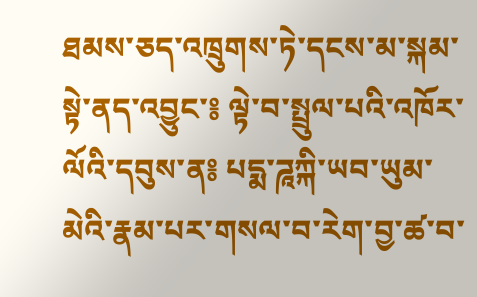ཐམས་ཅད་འཁྲུགས་ཏེ་དངས་མ་སྐམ་སྟེ་ནད་འབྱུང་༔ ལྟེ་བ་སྤྲུལ་པའི་འཁོར་ལོའི་དབུས་ན༔ པདྨ་ཌཱཀྐི་ཡབ་ཡུམ་མེའི་རྣམ་པར་གསལ་བ་རེག་བྱ་ཚ་བ་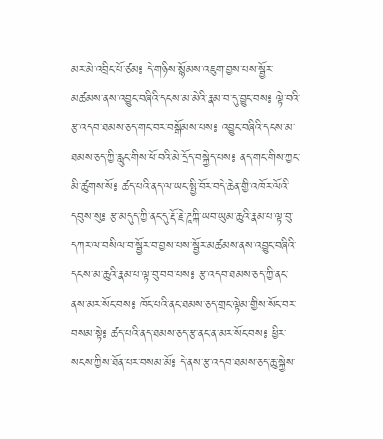མར་མེ་འབྲིང་པོ་ཙམ༔ དེ་གཉིས་སྙོམས་འཇུག་བྱས་པས་སྦྱོར་མཚམས་ནས་འབྱུང་བཞིའི་དངས་མ་མེའི་རྣམ་བ་དུ་བྱུང་བས༔ ལྟེ་བའི་རྩ་འདབ་ཐམས་ཅད་གང་བར་བསྒོམས་པས༔ འབྱུང་བཞིའི་དངས་མ་ཐམས་ཅད་ཀྱི་རླུང་གིས་ཕོ་བའི་མེ་དྲོད་བསྐྱེད་པས༔ ནད་གང་གིས་ཀྱང་མི་ཚུགས་སོ༔ ཚད་པའི་ནད་ལ་ཡང་སྤྱི་བོར་བདེ་ཆེན་གྱི་འཁོར་ལོའི་དབུས་སུ༔ རྩ་མདུད་ཀྱི་ནང་དུ་རྡོ་རྗེ་ཌཱཀྐི་ཡབ་ཡུམ་ཆུའི་རྣམ་པ་ལྟ་བུ་དཀར་ལ་བསིལ་བ་སྦྱོར་བ་བྱས་པས་སྦྱོར་མཚམས་ནས་འབྱུང་བཞིའི་དངས་མ་ཆུའི་རྣམ་པ་ལྟ་བུ་བབ་པས༔ རྩ་འདབ་ཐམས་ཅད་ཀྱི་ནང་ནས་མར་སོང་བས༔ ཁོང་པའི་ནང་ཐམས་ཅད་གྲང་ལྟེམ་གྱིས་སོང་བར་བསམ་སྟེ༔ ཚད་པའི་ནད་ཐམས་ཅད་རྩ་ནང་ན་མར་སོང་བས༔ ཕྱིར་སངས་ཀྱིས་ཐོན་པར་བསམ་མོ༔ དེ་ནས་རྩ་འདབ་ཐམས་ཅད་ཆུ་སྐྱེས་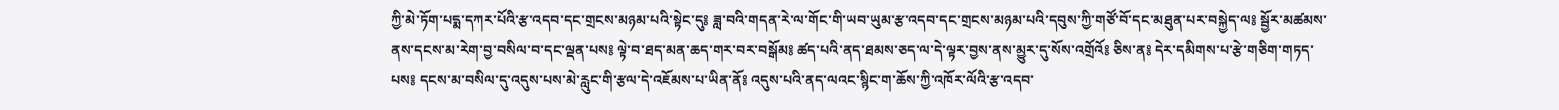ཀྱི་མེ་ཏོག་པདྨ་དཀར་པོའི་རྩ་འདབ་དང་གྲངས་མཉམ་པའི་སྟེང་དུ༔ ཟླ་བའི་གདན་རེ་ལ་གོང་གི་ཡབ་ཡུམ་རྩ་འདབ་དང་གྲངས་མཉམ་པའི་དབུས་ཀྱི་གཙོ་བོ་དང་མཐུན་པར་བསྐྱེད་ལ༔ སྦྱོར་མཚམས་ནས་དངས་མ་རེག་བྱ་བསིལ་བ་དང་ལྡན་པས༔ ལྟེ་བ་ཐད་མན་ཆད་གར་བར་བསྒོམ༔ ཚད་པའི་ནད་ཐམས་ཅད་ལ་དེ་ལྟར་བྱས་ནས་མྱུར་དུ་སོས་འགྲོའོ༔ ཅིས་ན༔ དེར་དམིགས་པ་རྩེ་གཅིག་གཏད་པས༔ དངས་མ་བསིལ་དུ་འདུས་པས་མེ་རླུང་གི་རྩལ་དེ་འཇོམས་པ་ཡིན་ནོ༔ འདུས་པའི་ནད་ལའང་སྙིང་ག་ཆོས་ཀྱི་འཁོར་ལོའི་རྩ་འདབ་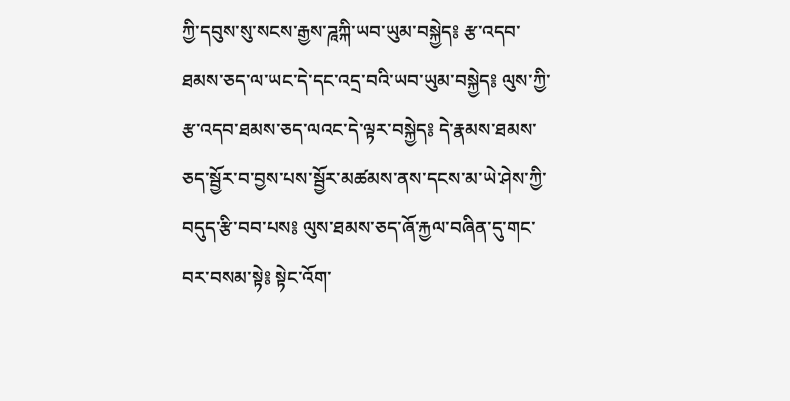ཀྱི་དབུས་སུ་སངས་རྒྱས་ཌཱཀྐི་ཡབ་ཡུམ་བསྐྱེད༔ རྩ་འདབ་ཐམས་ཅད་ལ་ཡང་དེ་དང་འདྲ་བའི་ཡབ་ཡུམ་བསྐྱེད༔ ལུས་ཀྱི་རྩ་འདབ་ཐམས་ཅད་ལའང་དེ་ལྟར་བསྐྱེད༔ དེ་རྣམས་ཐམས་ཅད་སྦྱོར་བ་བྱས་པས་སྦྱོར་མཚམས་ནས་དངས་མ་ཡེ་ཤེས་ཀྱི་བདུད་རྩི་བབ་པས༔ ལུས་ཐམས་ཅད་ཞོ་རྐྱལ་བཞིན་དུ་གང་བར་བསམ་སྟེ༔ སྟེང་འོག་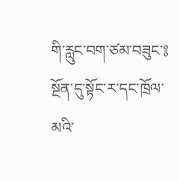གི་རླུང་བག་ཙམ་བཟུང་༔ སྔོན་དུ་སྟོང་ར་དང་ཁྲོལ་མའི་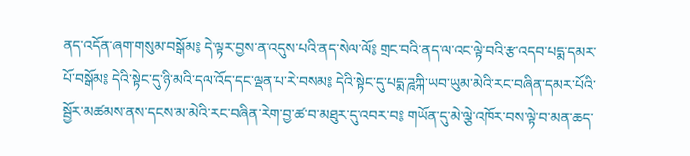ནད་འདོན་ཞག་གསུམ་བསྒོམ༔ དེ་ལྟར་བྱས་ན་འདུས་པའི་ནད་སེལ་ལོ༔ གྲང་བའི་ནད་ལ་འང་ལྟེ་བའི་རྩ་འདབ་པདྨ་དམར་པོ་བསྒོམ༔ དེའི་སྟེང་དུ་ཉི་མའི་དལ་འོད་དང་ལྡན་པ་རེ་བསམ༔ དེའི་སྟེང་དུ་པདྨ་ཌཱཀྐི་ཡབ་ཡུམ་མེའི་རང་བཞིན་དམར་པོའི་སྦྱོར་མཚམས་ནས་དངས་མ་མེའི་རང་བཞིན་རེག་བྱ་ཚ་བ་མཐུར་དུ་འབར་བ༔ གཡོན་དུ་མེ་ལྕེ་འཁོར་བས་ལྟེ་བ་མན་ཆད་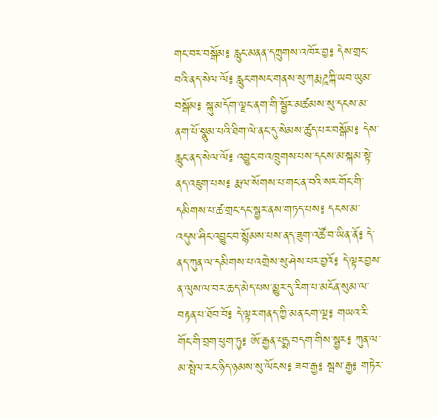གང་བར་བསྒོམ༔ རླུང་མནན་དཀྲུགས་འཁོར་བྱ༔ དེས་གྲང་བའི་ནད་སེལ་ལོ༔ རླུང་གསང་གནས་སུ་ཀརྨ་ཌཱཀྐི་ཡབ་ཡུམ་བསྒོམ༔ སྐུ་མདོག་ལྗང་ནག་གི་སྦྱོར་མཚམས་སུ་དངས་མ་ནག་པོ་སྣུམ་པའི་ཐིག་ལེ་ནང་དུ་སེམས་ཚུད་པར་བསྒོམ༔ དེས་རླུང་ནད་སེལ་ལོ༔ འབྱུང་བ་འཁྲུགས་པས་དངས་མ་སྐམ་སྟེ་ནད་འཇུག་པས༔ རྨ་ལ་སོགས་པ་གང་ན་བའི་སར་གོང་གི་དམིགས་པ་ཚ་གྲང་དང་སྦྱར་ནས་གཏད་པས༔ དངས་མ་འདུས་ཤིང་འབྱུང་བ་སྙོམས་པས་ནད་ཟུག་འཚོ་བ་ཡིན་ནོ༔ དེ་ནད་ཀུན་ལ་དམིགས་པ་འགྲེས་སུ་ཤེས་པར་བྱའོ༔ དེ་ལྟར་བྱས་ན་ལུས་ལ་བར་ཆད་མེད་པས་མྱུར་དུ་རིག་པ་མངོན་སུམ་ལ་བརྟན་པ་ཐོབ་བོ༔ དེ་ལྟར་གནད་ཀྱི་མན་ངག་ལྔ༔ གཡའ་རི་གོང་གི་བྲག་ཕུག་ཏུ༔ ཨོ་རྒྱན་པདྨ་བདག་གིས་སྦྱར༔ ཀུན་ལ་མ་སྤེལ་རང་ཉིད་ཉམས་སུ་ལོངས༔ ཟབ་རྒྱ༔ སྦས་རྒྱ༔ གཏེར་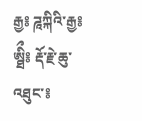རྒྱ༔ ཌཱཀྐིའི་རྒྱ༔ ཨྠིྀ༔ རྡོ་རྗེ་ཆུ་འཐུང་༔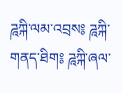ཌཱཀྐི་ལམ་འབྲས༔ ཌཱཀྐི་གནད་ཐིག༔ ཌཱཀྐི་ཞལ་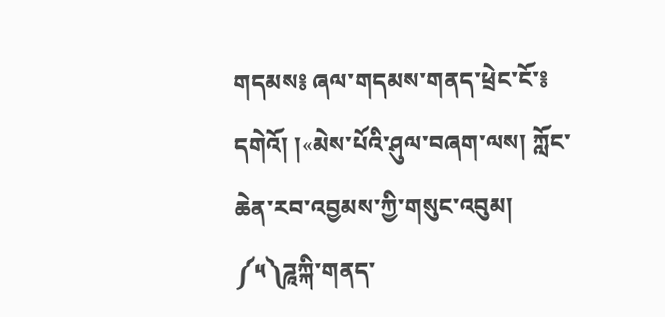གདམས༔ ཞལ་གདམས་གནད་ཕྲེང་ངོ་༔ དགེའོ། །«མེས་པོའི་ཤུལ་བཞག་ལས། ཀློང་ཆེན་རབ་འབྱམས་ཀྱི་གསུང་འབུམ། ༼༥༽ཌཱཀྐི་གནད་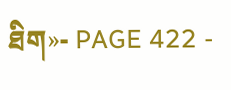ཐིག»- PAGE 422 -